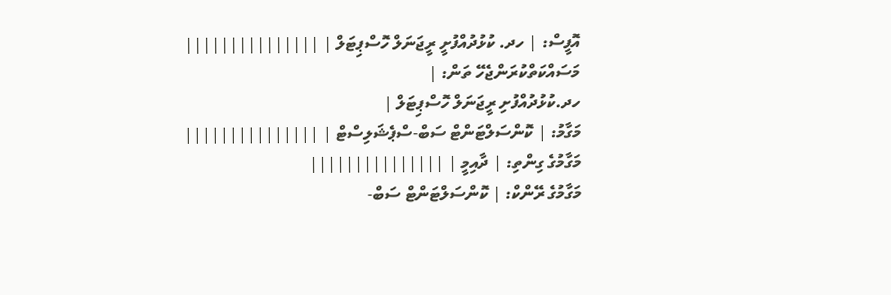އޮފީސް: | ހދ. ކުޅުދުއްފުށީ ރީޖަނަލް ހޮސްޕިޓަލް | |||||||||||||||
މަސައްކަތްކުރަންޖެހޭ ތަން: |
ހދ.ކުޅުދުއްފުށި ރީޖަނަލް ހޮސްޕިޓަލް |
މަގާމު: | ކޮންސަލްޓަންޓް ސަބް-ސްޕެޝަލިސްޓް | |||||||||||||||
މަގާމުގެ ގިންތި: | ދާއިމީ | |||||||||||||||
މަގާމުގެ ރޭންކް: | ކޮންސަލްޓަންޓް ސަބް-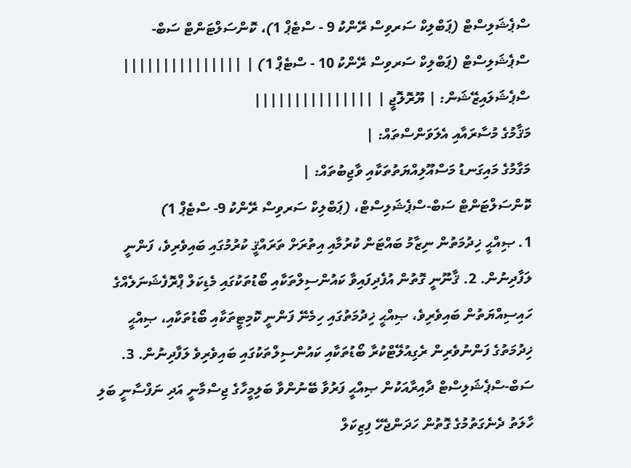ސްޕެޝަލިސްޓް (ޕަބްލިކް ސަރވިސް ރޭންކު 9 - ސްޓެޕް 1)، ކޮންސަލްޓަންޓް ސަބް-ސްޕެޝަލިސްޓް (ޕަބްލިކް ސަރވިސް ރޭންކު 10 - ސްޓެޕް 1) | |||||||||||||||
ސްޕެޝަލައިޒޭޝަން: | ޔޫރޮލޮޖީ | |||||||||||||||
މަޤާމުގެ މުސާރައާއި އެލަވަންސްތައް: |
މަގާމުގެ މައިގަނޑު މަސްއޫލިއްޔަތުތަކާއި ވާޖިބުތައް: |
ކޮންސަލްޓަންޓް ސަބް-ސްޕެޝަލިސްޓް، (ޕަބްލިކް ސަރވިސް ރޭންކު 9- ސްޓެޕް 1)
1. ޞިއްޙީ ޚިދުމަތުން ނިޒާމު ބައްޓަން ކުރުމާއި އިތުރަށް ތަރައްޤީ ކުރުމުގައި ބައިވެރިވެ، ފަންނީ ލަފާދިނުން. 2. ޤާނޫނީ ގޮތުން އުފެދިފައިވާ ކައުންސިލްތަކާއި ބޯޑުތަކުގައި މެޑިކަލް ޕްރޮފެޝަނަލެއްގެ ހައިސިއްޔަތުން ބައިވެރިވެ، ޞިއްޙީ ޚިދުމަތުގައި ހިމެނޭ ފަންނީ ކޮމިޓީތަކާއި ބޯޑުތަކާއި، ޞިއްޙީ ޚިދުމަތުގެ ފަންނުވެރިން ރެގިއުލޭޓްކުރާ ބޯޑުތަކާއި ކައުންސިލްތަކުގައި ބައިވެރިވެ ލަފާދިނުން. 3. ސަބް-ސްޕެޝަލިސްޓް ދާއިރާއަކުން ޞިއްޙީ ފަރުވާ ބޭނުންވާ ބަލިމީހާގެ ޖިސްމާނީ އަދި ނަފްސާނީ ބަލި ހާލަތު ދެނެގަތުމުގެ ގޮތުން ހަދަންޖެހޭ ފިޒިކަލް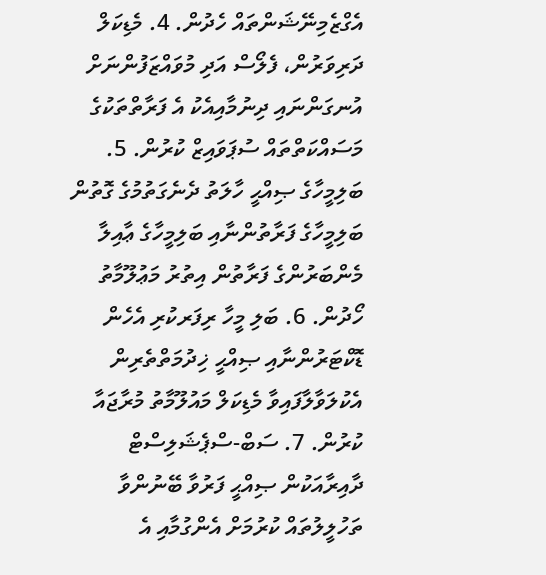އެގްޒެމިނޭޝަންތައް ހެދުން. 4. މެޑިކަލް ދަރިވަރުން، ފެލޯސް އަދި މުވައްޒަފުންނަށް އުނގަންނައި ދިނުމާއިއެކު އެ ފަރާތްތަކުގެ މަސައްކަތްތައް ސުޕަވައިޒް ކުރުން. 5. ބަލިމީހާގެ ޞިއްޙީ ހާލަތު ދެނެގަތުމުގެ ގޮތުން ބަލިމީހާގެ ފަރާތުންނާއި ބަލިމީހާގެ ޢާއިލާ މެންބަރުންގެ ފަރާތުން އިތުރު މަޢުލޫމާތު ހޯދުން. 6. ބަލި މީހާ ރިފަރކުރި އެހެން ޑޮކްޓަރުންނާއި ޞިއްޙީ ޚިދުމަތްތެރިން އެކުލަވާލާފައިވާ މެޑިކަލް މައުލޫމާތު މުރާޖައާ ކުރުން. 7. ސަބް-ސްޕެޝަލިސްޓް ދާއިރާއަކުން ޞިއްޙީ ފަރުވާ ބޭނުންވާ ތަހުލީލުތައް ކުރުމަށް އެންގުމާއި އެ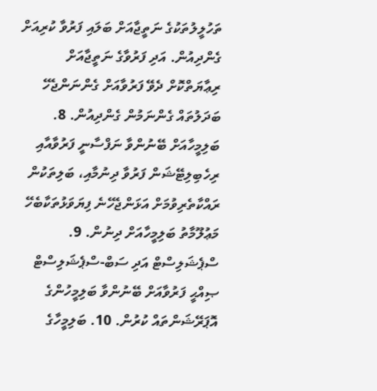ތަހުލީލުތަކުގެ ނަތީޖާއަށް ބަލައި ފަރުވާ ކުރިއަށް ގެންދިއުން. އަދި ފަރުވާގެ ނަތީޖާއަށް ރިޢާޔަތްކޮށް ދެވޭ ފަރުވާއަށް ގެންނަންޖެހޭ ބަދަލުތައް ގެންނަމުން ގެންދިއުން. 8. ބަލިމީހާއަށް ބޭނުންވާ ނަފްސާނީ ފަރުވާއާއި ރިހެބިލިޓޭޝަން ފަރުވާ ދިނުމާއި، ބަލިތަކުން ރައްކާތެރިވުމަށް އަޅަންޖެހޭނެ ފިޔަވަޅުތަކާބެހޭ މަޢުލޫމާތު ބަލިމީހާއަށް ދިނުން. 9. ސްޕެޝަލިސްޓް އަދި ސަބް-ސްޕެޝަލިސްޓް ޞިއްޙީ ފަރުވާއަށް ބޭނުންވާ ބަލިމީހުންގެ އޮޕަރޭޝަންތައް ކުރުން. 10. ބަލިމީހާގެ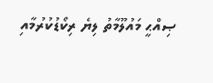ޞިއްޙީ މައުލޫމާތު ލިޔެ ރިކޯޑުކުރުމާއި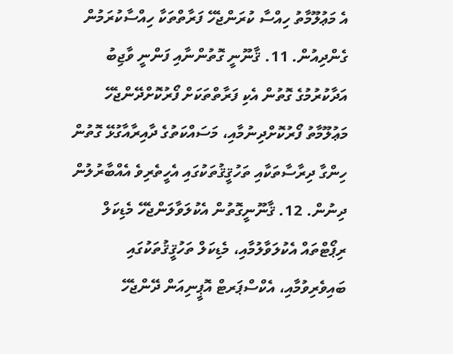އެ މަޢުލޫމާތު ހިއްސާ ކުރަންޖެހޭ ފަރާތްތަކާ ހިއްސާކުރަމުން ގެންދިއުން. 11. ޤާނޫނީ ގޮތުންނާއި ފަންނީ ވާޖިބު އަދާކުރުމުގެ ގޮތުން އެކި ފަރާތްތަކަށް ފޯރުކޮށްދޭންޖެހޭ މަޢުލޫމާތު ފޯރުކޮށްދިނުމާއި، މަސައްކަތުގެ ދާއިރާއާގުޅޭ ގޮތުން ހިންގާ ދިރާސާތަކާއި ތަހުޤީޤުތަކުގައި އެހީތެރިވެ އެއްބާރުލުން ދިނުން. 12. ޤާނޫނީގޮތުން އެކުލަވާލަންޖެހޭ މެޑިކަލް ރިޕޯޓްތައް އެކުލަވާލުމާއި، މެޑިކަލް ތަހުޤީޤުތަކުގައި ބައިވެރިވުމާއި، އެކްސްޕަރޓް އޮޕީނިއަން ދޭންޖެހޭ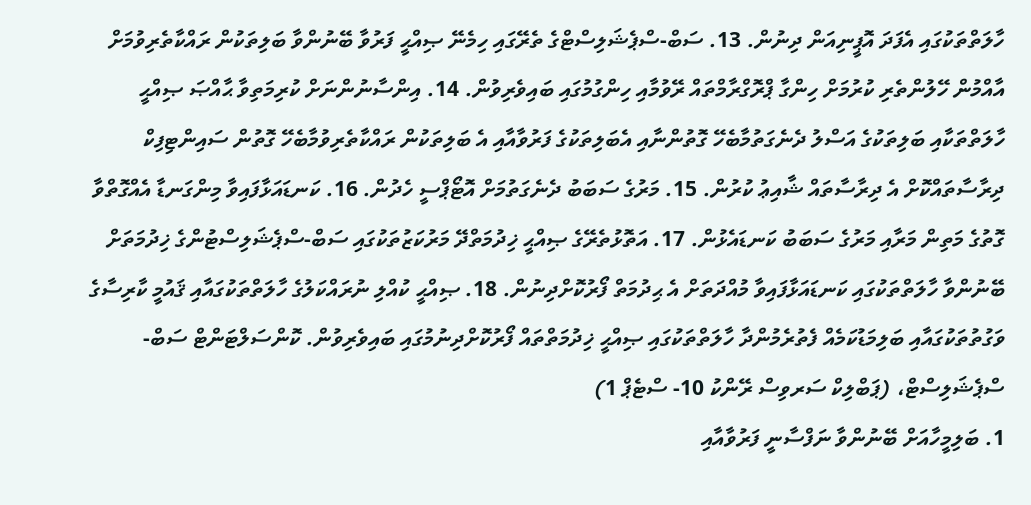ހާލަތްތަކުގައި އެފަދަ އޮޕީނިއަން ދިނުން. 13. ސަބް-ސްޕެޝަލިސްޓްގެ ތެރޭގައި ހިމެނޭ ޞިއްޙީ ފަރުވާ ބޭނުންވާ ބަލިތަކުން ރައްކާތެރިވުމަށް އާއްމުން ހޭލުންތެރި ކުރުމަށް ހިންގާ ޕްރޮގްރާމްތައް ރޭވުމާއި ހިންގުމުގައި ބައިވެރިވުން. 14. އިންސާނުންނަށް ކުރިމަތިވާ ޙާއްޞަ ޞިއްޙީ ހާލަތްތަކާއި ބަލިތަކުގެ އަސްލު ދެނެގަތުމާބެހޭ ގޮތުންނާއި އެބަލިތަކުގެ ފަރުވާއާއި އެ ބަލިތަކުން ރައްކާތެރިވުމާބެހޭ ގޮތުން ސައިންޓިފިކް ދިރާސާތައްކޮށް އެ ދިރާސާތައް ޝާއިޢު ކުރުން. 15. މަރުގެ ސަބަބު ދެނެގަތުމަށް އޮޓޯޕްސީ ހެދުން. 16. ކަނޑައަޅާފައިވާ މިންގަނޑާ އެއްގޮތްވާ ގޮތުގެ މަތިން މަރާއި މަރުގެ ސަބަބު ކަނޑައެޅުން. 17. އަތޮޅުތެރޭގެ ޞިއްޙީ ޚިދުމަތްދޭ މަރުކަޒުތަކުގައި ސަބް-ސްޕެޝަލިސްޓުންގެ ޚިދުމަތަށް ބޭނުންވާ ހާލަތްތަކުގައި ކަނޑައަޅާފައިވާ މުއްދަތަށް އެ ޙިދުމަތް ފޯރުކޮށްދިނުން. 18. ޞިއްޙީ ކުއްލި ނުރައްކަލުގެ ހާލަތްތަކުގައާއި ޤައުމީ ކާރިސާގެ ވަގުތުތަކުގައާއި ބަލިމަޑުކަމެއް ފެތުރެމުންދާ ހާލަތްތަކުގައި ޞިއްޙީ ޚިދުމަތްތައް ފޯރުކޮށްދިނުމުގައި ބައިވެރިވުން. ކޮންސަލްޓަންޓް ސަބް-ސްޕެޝަލިސްޓް، (ޕަބްލިކް ސަރވިސް ރޭންކު 10- ސްޓެޕް 1)
1. ބަލިމީހާއަށް ބޭނުންވާ ނަފްސާނީ ފަރުވާއާއި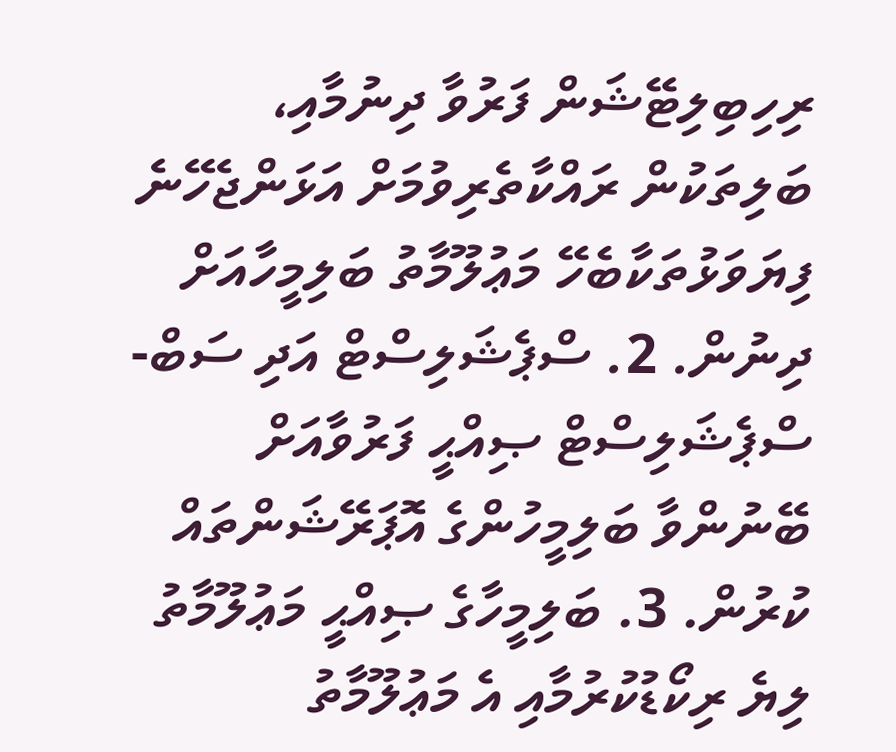ރިހިބިލިޓޭޝަން ފަރުވާ ދިނުމާއި، ބަލިތަކުން ރައްކާތެރިވުމަށް އަޅަންޖެހޭނެ ފިޔަވަޅުތަކާބެހޭ މަޢުލޫމާތު ބަލިމީހާއަށް ދިނުން. 2. ސްޕެޝަލިސްޓް އަދި ސަބް-ސްޕެޝަލިސްޓް ޞިއްޙީ ފަރުވާއަށް ބޭނުންވާ ބަލިމީހުންގެ އޮޕަރޭޝަންތައް ކުރުން. 3. ބަލިމީހާގެ ޞިއްޙީ މަޢުލޫމާތު ލިޔެ ރިކޯޑުކުރުމާއި އެ މަޢުލޫމާތު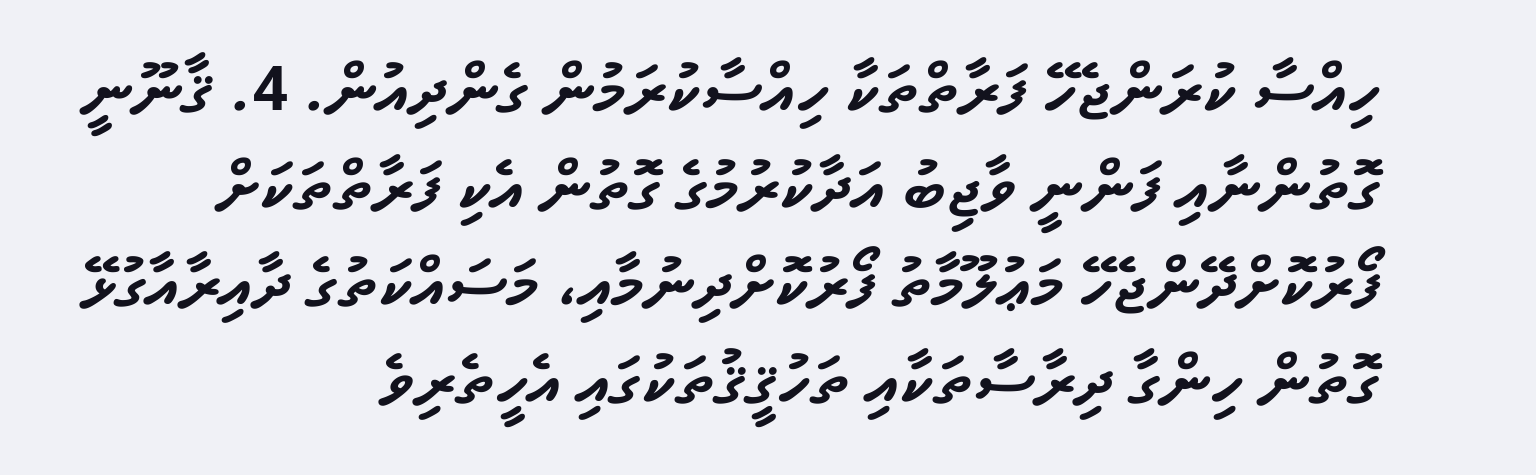ހިއްސާ ކުރަންޖެހޭ ފަރާތްތަކާ ހިއްސާކުރަމުން ގެންދިއުން. 4. ޤާނޫނީ ގޮތުންނާއި ފަންނީ ވާޖިބު އަދާކުރުމުގެ ގޮތުން އެކި ފަރާތްތަކަށް ފޯރުކޮށްދޭންޖެހޭ މަޢުލޫމާތު ފޯރުކޮށްދިނުމާއި، މަސައްކަތުގެ ދާއިރާއާގުޅޭ ގޮތުން ހިންގާ ދިރާސާތަކާއި ތަހުޤީޤުތަކުގައި އެހީތެރިވެ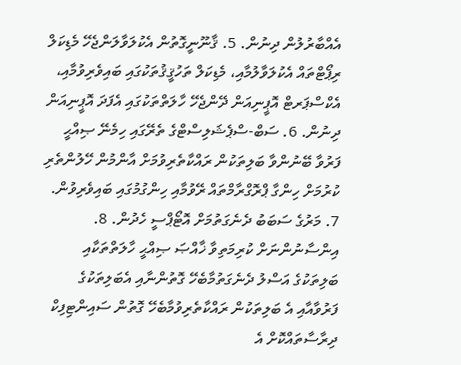އެއްބާރުލުން ދިނުން. 5. ޤާނޫނީގޮތުން އެކުލަވާލަންޖެހޭ މެޑިކަލް ރިޕޯޓްތައް އެކުލަވާލުމާއި، މެޑިކަލް ތަހުޤީޤުތަކުގައި ބައިވެރިވުމާއި، އެކްސްޕަރޓް އޮޕީނިއަން ދޭންޖެހޭ ހާލަތްތަކުގައި އެފަދަ އޮޕީނިއަން ދިނުން. 6. ސަބް-ސްޕެޝަލިސްޓްގެ ތެރޭގައި ހިމެނޭ ޞިއްޙީ ފަރުވާ ބޭނުންވާ ބަލިތަކުން ރައްކާތެރިވުމަށް އާންމުން ހޭލުންތެރި ކުރުމަށް ހިންގާ ޕްރޮގްރާމްތައް ރޭވުމާއި ހިންގުމުގައި ބައިވެރިވުން. 7. މަރުގެ ސަބަބު ދެނެގަތުމަށް އޮޓޯޕްސީ ހެދުން. 8. އިންސާނުންނަށް ކުރިމަތިވާ ޚާއްޞަ ޞިއްޙީ ހާލަތްތަކާއި ބަލިތަކުގެ އަސްލު ދެނެގަތުމާބެހޭ ގޮތުންނާއި އެބަލިތަކުގެ ފަރުވާއާއި އެ ބަލިތަކުން ރައްކާތެރިވުމާބެހޭ ގޮތުން ސައިންޓިފިކް ދިރާސާތައްކޮށް އެ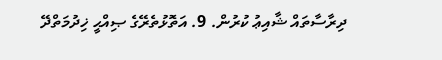ދިރާސާތައް ޝާއިޢު ކުރުން. 9. އަތޮޅުތެރޭގެ ޞިއްޙީ ޚިދުމަތްދޭ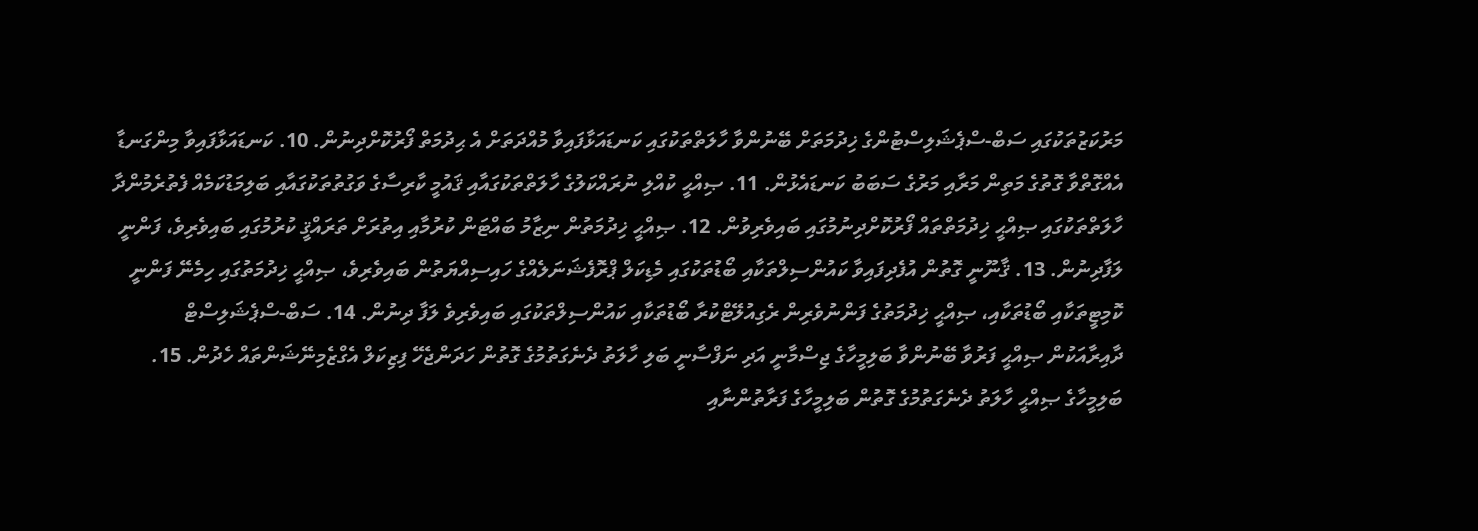މަރުކަޒުތަކުގައި ސަބް-ސްޕެޝަލިސްޓުންގެ ޚިދުމަތަށް ބޭނުންވާ ހާލަތްތަކުގައި ކަނޑައަޅާފައިވާ މުއްދަތަށް އެ ޙިދުމަތް ފޯރުކޮށްދިނުން. 10. ކަނޑައަޅާފައިވާ މިންގަނޑާ އެއްގޮތްވާ ގޮތުގެ މަތިން މަރާއި މަރުގެ ސަބަބު ކަނޑައެޅުން. 11. ޞިއްޙީ ކުއްލި ނުރައްކަލުގެ ހާލަތްތަކުގައާއި ޤައުމީ ކާރިސާގެ ވަގުތުތަކުގައާއި ބަލިމަޑުކަމެއް ފެތުރެމުންދާ ހާލަތްތަކުގައި ޞިއްޙީ ޚިދުމަތްތައް ފޯރުކޮށްދިނުމުގައި ބައިވެރިވުން. 12. ޞިއްޙީ ޚިދުމަތުން ނިޒާމު ބައްޓަން ކުރުމާއި އިތުރަށް ތަރައްޤީ ކުރުމުގައި ބައިވެރިވެ، ފަންނީ ލަފާދިނުން. 13. ޤާނޫނީ ގޮތުން އުފެދިފައިވާ ކައުންސިލްތަކާއި ބޯޑުތަކުގައި މެޑިކަލް ޕްރޮފެޝަނަލެއްގެ ހައިސިއްޔަތުން ބައިވެރިވެ، ޞިއްޙީ ޚިދުމަތުގައި ހިމެނޭ ފަންނީ ކޮމިޓީތަކާއި ބޯޑުތަކާއި، ޞިއްޙީ ޚިދުމަތުގެ ފަންނުވެރިން ރެގިއުލޭޓްކުރާ ބޯޑުތަކާއި ކައުންސިލްތަކުގައި ބައިވެރިވެ ލަފާ ދިނުން. 14. ސަބް-ސްޕެޝަލިސްޓް ދާއިރާއަކުން ޞިއްޙީ ފަރުވާ ބޭނުންވާ ބަލިމީހާގެ ޖިސްމާނީ އަދި ނަފްސާނީ ބަލި ހާލަތު ދެނެގަތުމުގެ ގޮތުން ހަދަންޖެހޭ ފިޒިކަލް އެގްޒެމިނޭޝަންތައް ހެދުން. 15. ބަލިމީހާގެ ޞިއްޙީ ހާލަތު ދެނެގަތުމުގެ ގޮތުން ބަލިމީހާގެ ފަރާތުންނާއި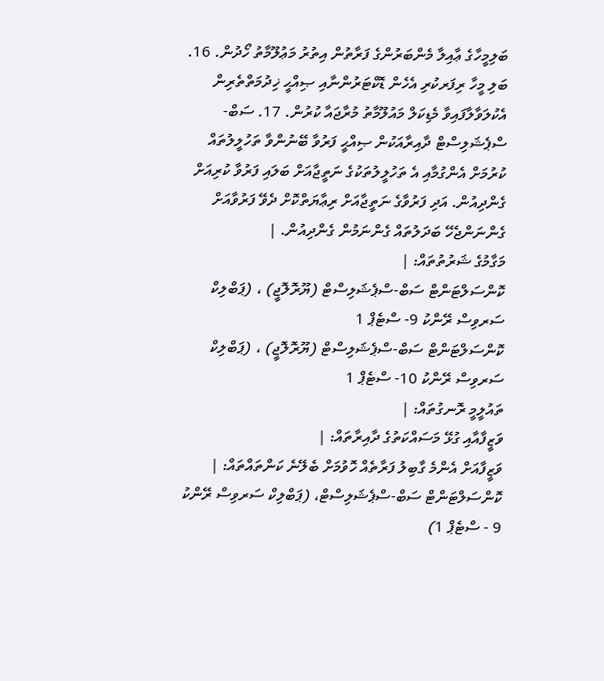ބަލިމީހާގެ ޢާއިލާ މެންބަރުންގެ ފަރާތުން އިތުރު މަޢުލޫމާތު ހޯދުން. 16. ބަލި މީހާ ރިފަރކުރި އެހެން ޑޮކްޓަރުންނާއި ޞިއްޙީ ޚިދުމަތްތެރިން އެކުލަވާލާފައިވާ މެޑިކަލް މައުލޫމާތު މުރާޖައާ ކުރުން. 17. ސަބް-ސްޕެޝަލިސްޓް ދާއިރާއަކުން ޞިއްޙީ ފަރުވާ ބޭނުންވާ ތަހުލީލުތައް ކުރުމަށް އެންގުމާއި އެ ތަހުލީލުތަކުގެ ނަތީޖާއަށް ބަލައި ފަރުވާ ކުރިއަށް ގެންދިއުން. އަދި ފަރުވާގެ ނަތީޖާއަށް ރިޢާޔަތްކޮށް ދެވޭ ފަރުވާއަށް ގެންނަންޖެހޭ ބަދަލުތައް ގެންނަމުން ގެންދިއުން. |
މަގާމުގެ ޝަރުތުތައް: |
ކޮންސަލްޓަންޓް ސަބް-ސްޕެޝަލިސްޓް (ޔޫރޮލޮޖީ) ، (ޕަބްލިކް ސަރވިސް ރޭންކު 9- ސްޓެޕް 1
ކޮންސަލްޓަންޓް ސަބް-ސްޕެޝަލިސްޓް (ޔޫރޮލޮޖީ) ، (ޕަބްލިކް ސަރވިސް ރޭންކު 10- ސްޓެޕް 1
ތައުލީމީ ރޮނގުތައް: |
ވަޒީފާއާއި ގުޅޭ މަސައްކަތުގެ ދާއިރާތައް: |
ވަޒީފާއަށް އެންމެ ގާބިލު ފަރާތެއް ހޮވުމަށް ބެލޭނެ ކަންތައްތައް: |
ކޮންސަލްޓަންޓް ސަބް-ސްޕެޝަލިސްޓް، (ޕަބްލިކް ސަރވިސް ރޭންކު 9 - ސްޓެޕް 1)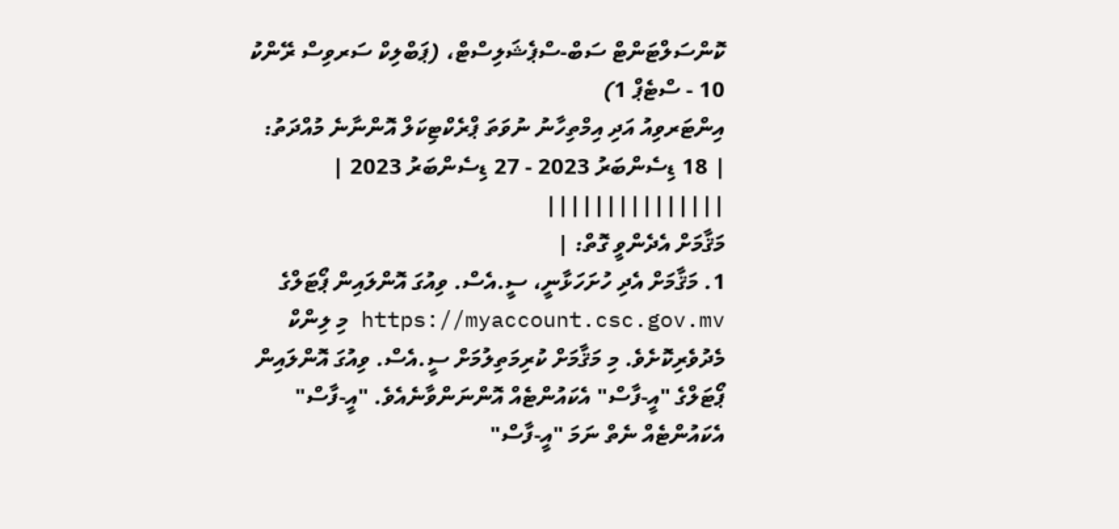ކޮންސަލްޓަންޓް ސަބް-ސްޕެޝަލިސްޓް، (ޕަބްލިކް ސަރވިސް ރޭންކު 10 - ސްޓެޕް 1)
އިންޓަރވިއު އަދި އިމްތިހާނު ނުވަތަ ޕްރެކްޓިކަލް އޮންނާނެ މުއްދަތު: | 18 ޑިސެންބަރު 2023 - 27 ޑިސެންބަރު 2023 | |||||||||||||||
މަޤާމަށް އެދެންވީ ގޮތް: |
1. މަޤާމަށް އެދި ހުށަހަޅާނީ، ސީ.އެސް. ވިއުގަ އޮންލައިން ޕޯޓަލްގެ https://myaccount.csc.gov.mv މި ލިންކް މެދުވެރިކޮށެވެ. މި މަޤާމަށް ކުރިމަތިލުމަށް ސީ.އެސް. ވިއުގަ އޮންލައިން ޕޯޓަލްގެ "އީ-ފާސް" އެކައުންޓެއް އޮންނަންވާނެއެވެ. "އީ-ފާސް" އެކައުންޓެއް ނެތް ނަމަ "އީ-ފާސް"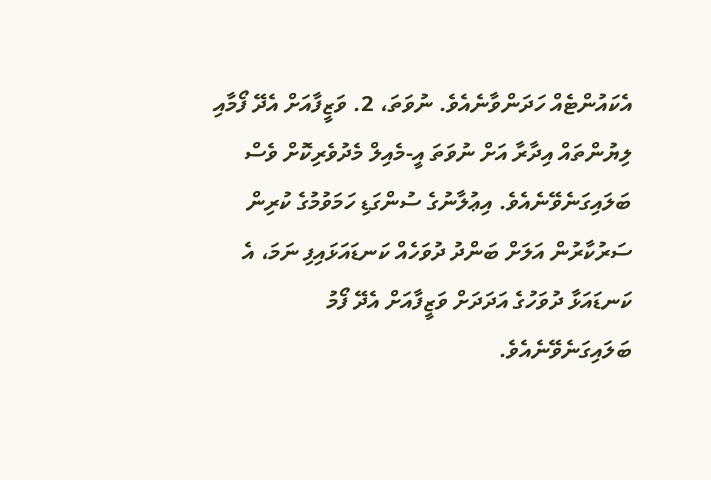އެކައުންޓެއް ހަދަންވާނެއެވެ. ނުވަތަ، 2. ވަޒީފާއަށް އެދޭ ފޯމާއި ލިޔުންތައް އިދާރާ އަށް ނުވަތަ އީ-މެއިލް މެދުވެރިކޮށް ވެސް ބަލައިގަނެވޭނެއެވެ. އިޢުލާނުގެ ސުންގަޑި ހަމަވުމުގެ ކުރިން ސަރުކާރުން އަލަށް ބަންދު ދުވަހެއް ކަނޑައަޅައިފި ނަމަ، އެ ކަނޑައަޅާ ދުވަހުގެ އަދަދަށް ވަޒީފާއަށް އެދޭ ފޯމު ބަލައިގަނެވޭނެއެވެ.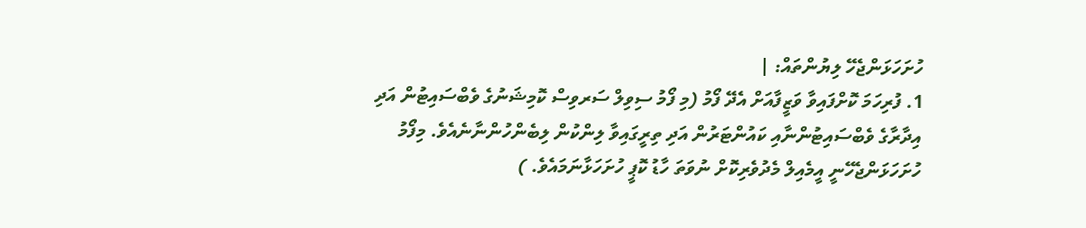ހުށަހަޅަންޖެހޭ ލިޔުންތައް: |
1. ފުރިހަމަ ކޮށްފައިވާ ވަޒީފާއަށް އެދޭ ފޯމު (މި ފޯމު ސިވިލް ސަރވިސް ކޮމިޝަނުގެ ވެބްސައިޓުން އަދި އިދާރާގެ ވެބްސައިޓުންނާއި ކައުންޓަރުން އަދި ތިރީގައިވާ ލިންކުން ލިބެންހުންނާނެއެވެ. މިފޯމު ހުށަހަޅަންޖެހޭނީ އީމެއިލް މެދުވެރިކޮށް ނުވަތަ ހާޑު ކޮޕީ ހުށަހަޅާނަމައެވެ. )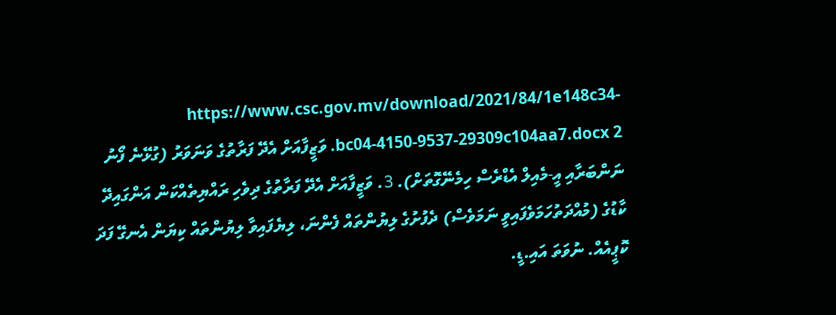https://www.csc.gov.mv/download/2021/84/1e148c34-bc04-4150-9537-29309c104aa7.docx 2. ވަޒީފާއަށް އެދޭ ފަރާތުގެ ވަނަވަރު (ގުޅޭނެ ފޯނު ނަންބަރާއި އީ-މެއިލް އެޑްރެސް ހިމެނޭގޮތަށް). 3. ވަޒީފާއަށް އެދޭ ފަރާތުގެ ދިވެހި ރައްޔިތެއްކަން އަންގައިދޭ ކާޑުގެ (މުއްދަތުހަމަވެފައިވީ ނަމަވެސް) ދެފުށުގެ ލިޔުންތައް ފެންނަ، ލިޔެފައިވާ ލިޔުންތައް ކިޔަން އެނގޭ ފަދަ ކޮޕީއެއް. ނުވަތަ އައި.ޑީ.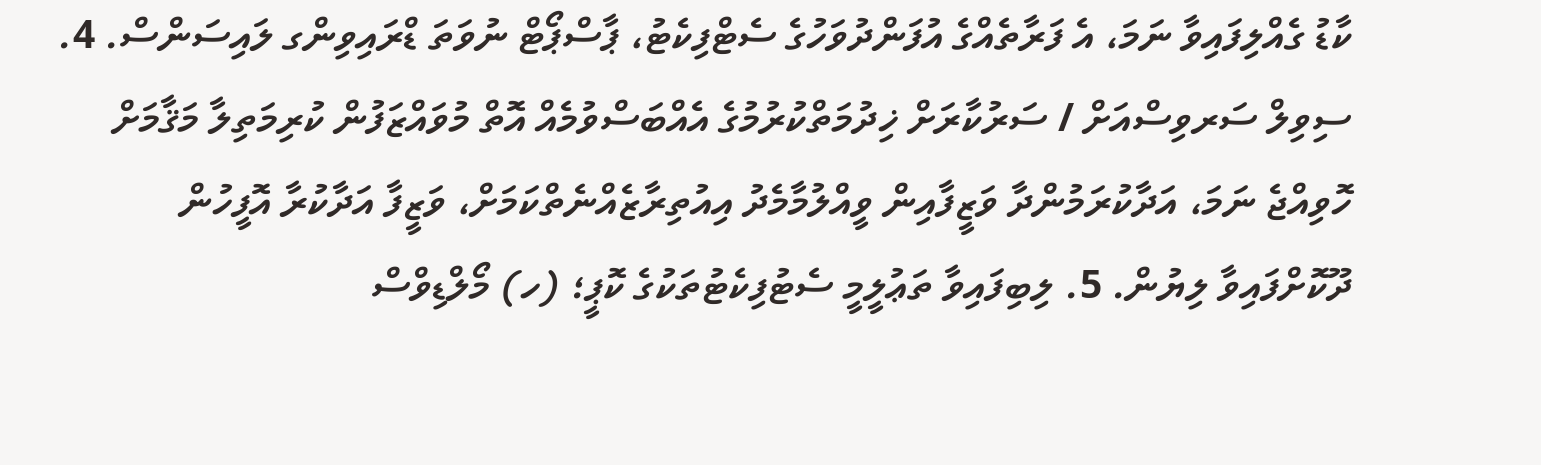ކާޑު ގެއްލިފައިވާ ނަމަ، އެ ފަރާތެއްގެ އުފަންދުވަހުގެ ސެޓްފިކެޓު، ޕާސްޕޯޓް ނުވަތަ ޑްރައިވިންގ ލައިސަންސް. 4. ސިވިލް ސަރވިސްއަށް / ސަރުކާރަށް ޚިދުމަތްކުރުމުގެ އެއްބަސްވުމެއް އޮތް މުވައްޒަފުން ކުރިމަތިލާ މަޤާމަށް ހޮވިއްޖެ ނަމަ، އަދާކުރަމުންދާ ވަޒީފާއިން ވީއްލުމާމެދު އިއުތިރާޒެއްނެތްކަމަށް، ވަޒީފާ އަދާކުރާ އޮފީހުން ދޫކޮށްފައިވާ ލިޔުން. 5. ލިބިފައިވާ ތަޢުލީމީ ސެޓުފިކެޓުތަކުގެ ކޮޕީ؛ (ހ) މޯލްޑިވްސް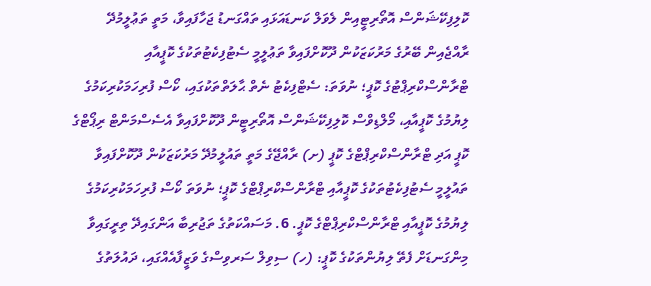ކޮލިފިކޭޝަންސް އޮތޯރިޓީއިން ލެވަލް ކަނޑައަޅައި ތައްގަނޑު ޖަހާފައިވާ، މަތީ ތަޢުލީމުދޭ ރާއްޖެއިން ބޭރުގެ މަރުކަޒަކުން ދޫކޮށްފައިވާ ތަޢުލީމީ ސެޓުފިކެޓުތަކުގެ ކޮޕީއާއި ޓްރާންސްކްރިޕްޓުގެ ކޮޕީ؛ ނުވަތަ: ސެޓްފިކެޓު ނެތް ޙާލަތްތަކުގައި، ކޯސް ފުރިހަމަކުރިކަމުގެ ލިޔުމުގެ ކޮޕީއާއި، މޯލްޑިވްސް ކޮލިފިކޭޝަންސް އޮތޯރިޓީން ދޫކޮށްފައިވާ އެސެސްމަންޓް ރިޕޯޓްގެ ކޮޕީ އަދި ޓްރާންސްކްރިޕްޓްގެ ކޮޕީ (ށ) ރާއްޖޭގެ މަތީ ތައުލީމުދޭ މަރުކަޒަކުން ދޫކޮށްފައިވާ ތައުލީމީ ސެޓުފިކެޓުތަކުގެ ކޮޕީއާއި ޓްރާންސްކްރިޕްޓްގެ ކޮޕީ؛ ނުވަތަ ކޯސް ފުރިހަމަކުރިކަމުގެ ލިޔުމުގެ ކޮޕީއާއި ޓްރާންސްކްރިޕްޓްގެ ކޮޕީ. 6. މަސައްކަތުގެ ތަޖުރިބާ އަންގައިދޭ ތިރީގައިވާ މިންގަނޑަށް ފެތޭ ލިޔުންތަކުގެ ކޮޕީ: (ހ) ސިވިލް ސަރވިސްގެ ވަޒީފާއެއްގައި، ދައުލަތުގެ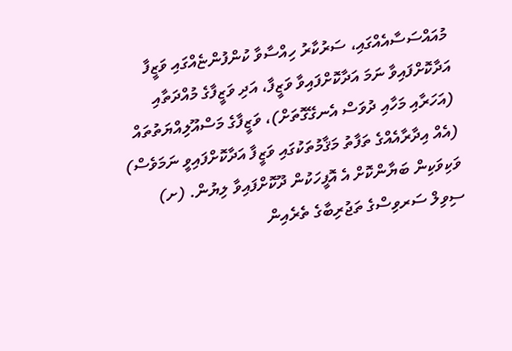މުއައްސަސާއެއްގައި، ސަރުކާރު ހިއްސާވާ ކުންފުންޏެއްގައި ވަޒީފާ އަދާކޮށްފައިވާ ނަމަ އަދާކޮށްފައިވާ ވަޒީފާ، އަދި ވަޒީފާގެ މުއްދަތާއި (އަހަރާއި މަހާއި ދުވަސް އެނގޭގޮތަށް)، ވަޒީފާގެ މަސްއޫލިއްޔަތުތައް (އެއް އިދާރާއެއްގެ ތަފާތު މަޤާމުތަކުގައި ވަޒީފާ އަދާކޮށްފައިވީ ނަމަވެސް) ވަކިވަކިން ބަޔާންކޮށް އެ އޮފީހަކުން ދޫކޮށްފައިވާ ލިޔުން. (ށ) ސިވިލް ސަރވިސްގެ ތަޖުރިބާގެ ތެރެއިން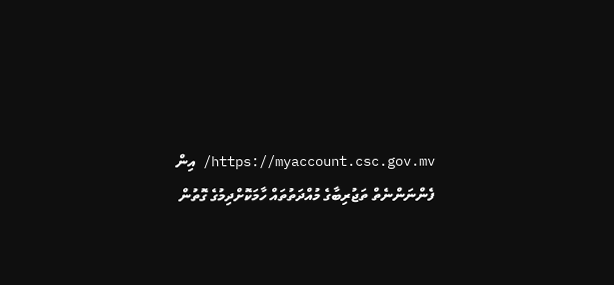https://myaccount.csc.gov.mv/ އިން ފެންނަންނެތް ތަޖުރިބާގެ މުއްދަތުތައް ހާމަކޮށްދިމުގެ ގޮތުން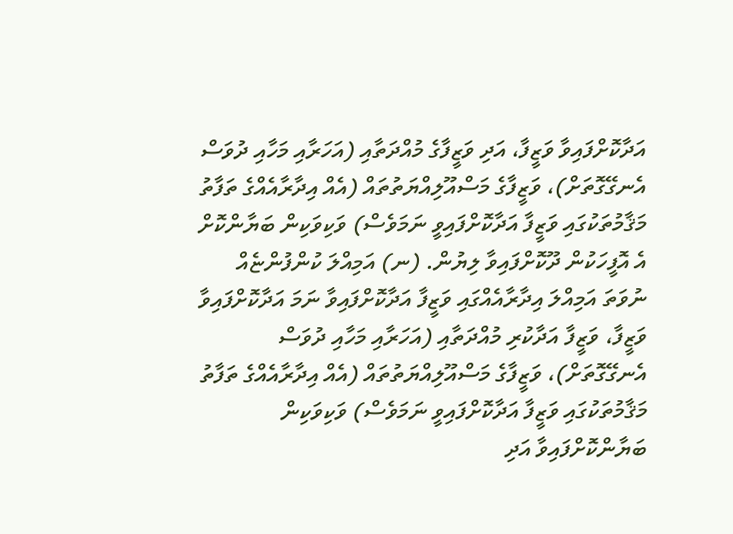އަދާކޮށްފައިވާ ވަޒީފާ، އަދި ވަޒީފާގެ މުއްދަތާއި (އަހަރާއި މަހާއި ދުވަސް އެނގޭގޮތަށް)، ވަޒީފާގެ މަސްއޫލިއްޔަތުތައް (އެއް އިދާރާއެއްގެ ތަފާތު މަޤާމުތަކުގައި ވަޒީފާ އަދާކޮށްފައިވީ ނަމަވެސް) ވަކިވަކިން ބަޔާންކޮށް އެ އޮފީހަކުން ދޫކޮށްފައިވާ ލިޔުން. (ނ) އަމިއްލަ ކުންފުންޏެއް ނުވަތަ އަމިއްލަ އިދާރާއެއްގައި ވަޒީފާ އަދާކޮށްފައިވާ ނަމަ އަދާކޮށްފައިވާ ވަޒީފާ، ވަޒީފާ އަދާކުރި މުއްދަތާއި (އަހަރާއި މަހާއި ދުވަސް އެނގޭގޮތަށް)، ވަޒީފާގެ މަސްއޫލިއްޔަތުތައް (އެއް އިދާރާއެއްގެ ތަފާތު މަޤާމުތަކުގައި ވަޒީފާ އަދާކޮށްފައިވީ ނަމަވެސް) ވަކިވަކިން ބަޔާންކޮށްފައިވާ އަދި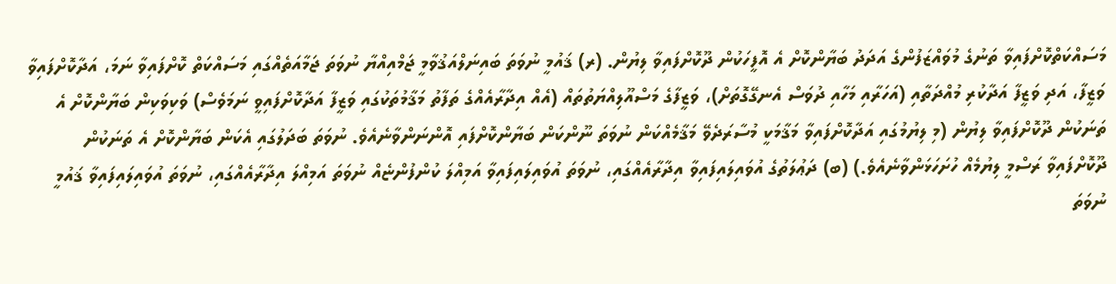މަސައްކަތްކޮށްފައިވާ ތަނުގެ މުވައްޒަފުންގެ އަދަދު ބަޔާންކޮށް އެ އޮފީހަކުން ދޫކޮށްފައިވާ ލިޔުން. (ރ) ޤައުމީ ނުވަތަ ބައިނަލްއަޤުވާމީ ޖަމްއިއްޔާ ނުވަތަ ޖަމާއަތެއްގައި މަސައްކަތް ކޮށްފައިވާ ނަމަ، އަދާކޮށްފައިވާ ވަޒީފާ، އަދި ވަޒީފާ އަދާކުރި މުއްދަތާއި (އަހަރާއި މަހާއި ދުވަސް އެނގޭގޮތަށް)، ވަޒީފާގެ މަސްއޫލިއްޔަތުތައް (އެއް އިދާރާއެއްގެ ތަފާތު މަޤާމުތަކުގައި ވަޒީފާ އަދާކޮށްފައިވީ ނަމަވެސް) ވަކިވަކިން ބަޔާންކޮށް އެ ތަނަކުން ދޫކޮށްފައިވާ ލިޔުން (މި ލިޔުމުގައި އަދާކޮށްފައިވާ މަޤާމަކީ މުސާރަދެވޭ މަޤާމެއްކަން ނުވަތަ ނޫންކަން ބަޔާންކޮށްފައި އޮންނަންވާނެއެވެ. ނުވަތަ ބަދަލުގައި އެކަން ބަޔާންކޮށް އެ ތަނަކުން ދޫކޮށްފައިވާ ރަސްމީ ލިޔުމެއް ހުށަހަޅަންވާނެއެވެ.) (ބ) ދަޢުލަތުގެ އުވައިލައިފައިވާ އިދާރާއެއްގައި، ނުވަތަ އުވައިލައިފައިވާ އަމިއްލަ ކުންފުންޏެއް ނުވަތަ އަމިއްލަ އިދާރާއެއްގައި، ނުވަތަ އުވައިލައިފައިވާ ޤައުމީ ނުވަތަ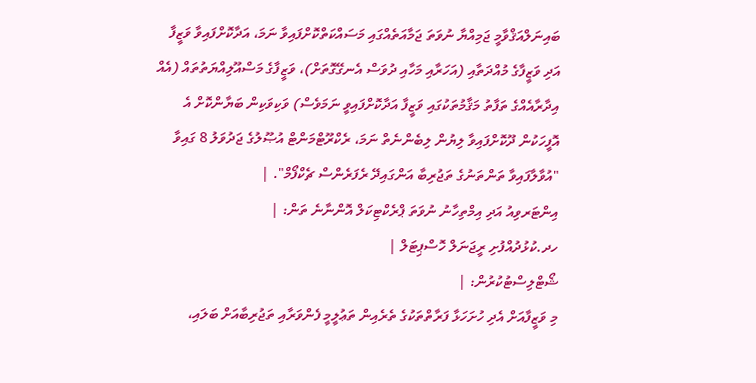ބައިނަލްއަޤްވާމީ ޖަމިއްޔާ ނުވަތަ ޖަމާއަތެއްގައި މަސައްކަތްކޮށްފައިވާ ނަމަ، އަދާކޮށްފައިވާ ވަޒީފާ އަދި ވަޒީފާގެ މުއްދަތާއި (އަހަރާއި މަހާއި ދުވަސް އެނގޭގޮތަށް)، ވަޒީފާގެ މަސްއޫލިއްޔަތުތައް (އެއް އިދާރާއެއްގެ ތަފާތު މަޤާމުތަކުގައި ވަޒީފާ އަދާކޮށްފައިވީ ނަމަވެސް) ވަކިވަކިން ބަޔާންކޮށް އެ އޮފީހަކުން ދޫކޮށްފައިވާ ލިޔުން ލިބެންނެތް ނަމަ، ރެކްރޫޓްމަންޓް އުޞޫލުގެ ޖަދުވަލު 8 ގައިވާ "އުވާލާފައިވާ ތަންތަނުގެ ތަޖުރިބާ އަންގައިދޭ ރެފަރެންސް ޗެކްފޯމް". |
އިންޓަރވިއު އަދި އިމްތިހާނު ނުވަތަ ޕްރެކްޓިކަލް އޮންނާނެ ތަން: |
ހދ.ކުޅުދުއްފުށި ރީޖަނަލް ހޮސްޕިޓަލް |
ޝޯޓްލިސްޓުކުރުން: |
މި ވަޒީފާއަށް އެދި ހުށަހަޅާ ފަރާތްތަކުގެ ތެރެއިން ތަޢުލީމީ ފެންވަރާއި ތަޖުރިބާއަށް ބަލައި،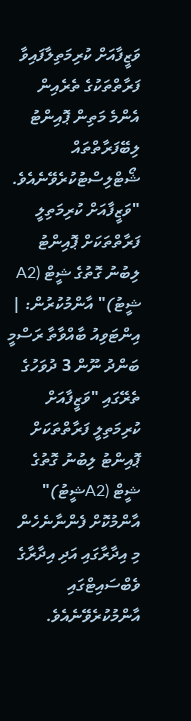ވަޒީފާއަށް ކުރިމަތިލާފައިވާ ފަރާތްތަކުގެ ތެރެއިން އެންމެ މަތިން ޕޮއިންޓު ލިބޭފަރާތްތައް ޝޯޓްލިސްޓުކުރެވޭނެއެވެ.
"ވަޒީފާއަށް ކުރިމަތިލީ ފަރާތްތަކަށް ޕޮއިންޓު ލިބުނު ގޮތުގެ ޝީޓް (A2 ޝީޓު)" އާންމުކުރުން: |
އިންޓަވިއު ބާއްވާތާ ރަސްމީ ބަންދު ނޫން 3 ދުވަހުގެ ތެރޭގައި "ވަޒީފާއަށް ކުރިމަތިލީ ފަރާތްތަކަށް ޕޮއިންޓު ލިބުނު ގޮތުގެ ޝީޓް (A2ޝީޓު)" އާންމުކޮށް ފެންނާނެހެން މި އިދާރާގައި އަދި އިދާރާގެ ވެބްސައިޓްގައި އާންމުކުރެވޭނެއެވެ.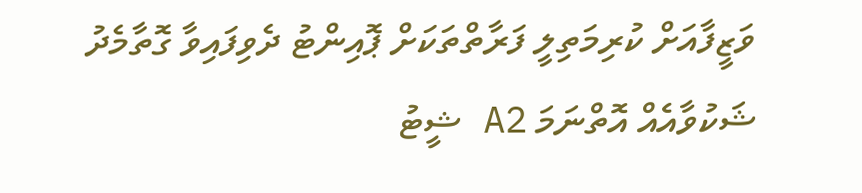ވަޒީފާއަށް ކުރިމަތިލީ ފަރާތްތަކަށް ޕޮއިންޓު ދެވިފައިވާ ގޮތާމެދު ޝަކުވާއެއް އޮތްނަމަ A2 ޝީޓު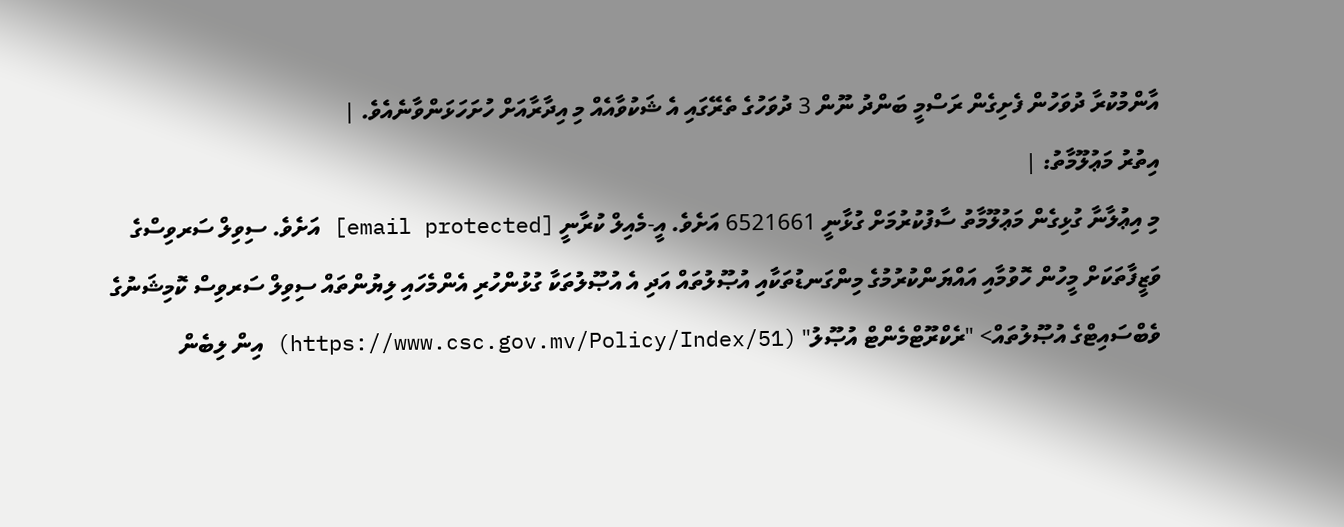އާންމުކުރާ ދުވަހުން ފެށިގެން ރަސްމީ ބަންދު ނޫން 3 ދުވަހުގެ ތެރޭގައި އެ ޝަކުވާއެއް މި އިދާރާއަށް ހުށަހަޅަންވާނެއެވެ. |
އިތުރު މަޢުލޫމާތު: |
މި އިޢުލާނާ ގުޅިގެން މަޢުލޫމާތު ސާފުކުރުމަށް ގުޅާނީ 6521661 އަށެވެ. އީ-މެއިލް ކުރާނީ [email protected] އަށެވެ. ސިވިލް ސަރވިސްގެ ވަޒީފާތަކަށް މީހުން ހޮވުމާއި އައްޔަންކުރުމުގެ މިންގަނޑުތަކާއި އުޞޫލުތައް އަދި އެ އުޞޫލުތަކާ ގުޅުންހުރި އެންމެހައި ލިޔުންތައް ސިވިލް ސަރވިސް ކޮމިޝަނުގެ ވެބްސައިޓްގެ އުޞޫލުތައް> "ރެކްރޫޓްމެންޓް އުޞޫލު" (https://www.csc.gov.mv/Policy/Index/51) އިން ލިބެން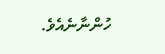ހުންނާނެއެވެ.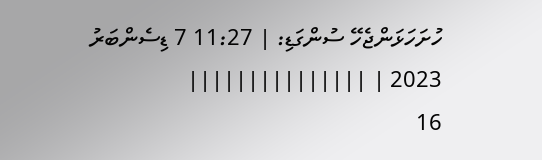ހުށަހަޅަންޖެހޭ ސުންގަޑި: | 11:27 7 ޑިސެންބަރު 2023 | |||||||||||||||
16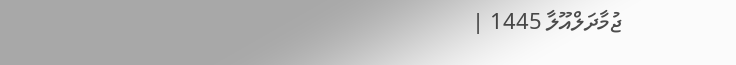ޖުމާދަލްއޫލާ 1445 |